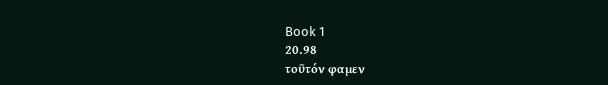Book 1
20.98
τοῦτόν φαμεν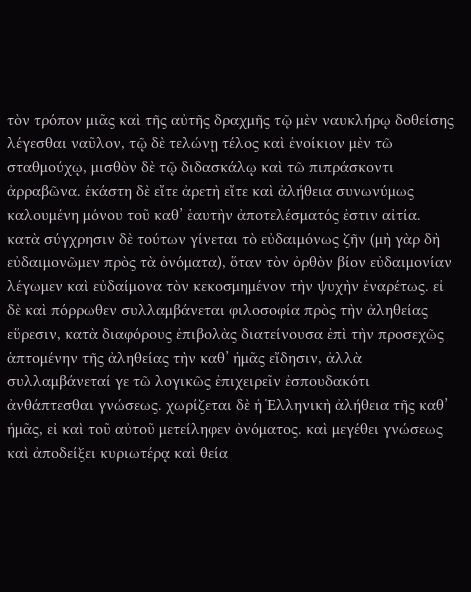τὸν τρόπον μιᾶς καὶ τῆς αὐτῆς δραχμῆς τῷ μὲν ναυκλήρῳ δοθείσης λέγεσθαι ναῦλον, τῷ δὲ τελώνῃ τέλος καὶ ἐνοίκιον μὲν τῶ σταθμούχῳ, μισθὸν δὲ τῷ διδασκάλῳ καὶ τῶ πιπράσκοντι ἀρραβῶνα. ἑκάστη δὲ εἴτε ἀρετὴ εἴτε καὶ ἀλήθεια συνωνύμως καλουμένη μόνου τοῦ καθ’ ἑαυτὴν ἀποτελέσματός ἐστιν αἰτία. κατὰ σύγχρησιν δὲ τούτων γίνεται τὸ εὐδαιμόνως ζῆν (μὴ γὰρ δὴ εὐδαιμονῶμεν πρὸς τὰ ὀνόματα), ὅταν τὸν ὀρθὸν βίον εὐδαιμονίαν λέγωμεν καὶ εὐδαίμονα τὸν κεκοσμημένον τὴν ψυχὴν ἐναρέτως. εἰ δὲ καὶ πόρρωθεν συλλαμβάνεται φιλοσοφία πρὸς τὴν ἀληθείας εὕρεσιν, κατὰ διαφόρους ἐπιβολὰς διατείνουσα ἐπὶ τὴν προσεχῶς ἁπτομένην τῆς ἀληθείας τὴν καθ’ ἡμᾶς εἴδησιν, ἀλλὰ συλλαμβάνεταί γε τῶ λογικῶς ἐπιχειρεῖν ἐσπουδακότι ἀνθάπτεσθαι γνώσεως. χωρίζεται δὲ ἡ Ἑλληνικὴ ἀλήθεια τῆς καθ’ ἡμᾶς, εἰ καὶ τοῦ αὐτοῦ μετείληφεν ὀνόματος. καὶ μεγέθει γνώσεως καὶ ἀποδείξει κυριωτέρᾳ καὶ θεία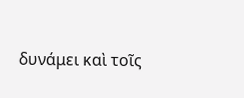δυνάμει καὶ τοῖς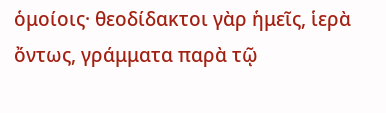ὁμοίοις· θεοδίδακτοι γὰρ ἡμεῖς, ἱερὰ ὄντως, γράμματα παρὰ τῷ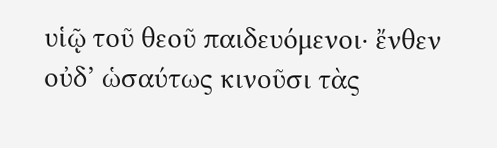υἱῷ τοῦ θεοῦ παιδευόμενοι· ἔνθεν οὐδ’ ὡσαύτως κινοῦσι τὰς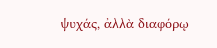ψυχάς, ἀλλὰ διαφόρῳ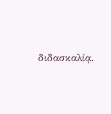διδασκαλίᾳ.